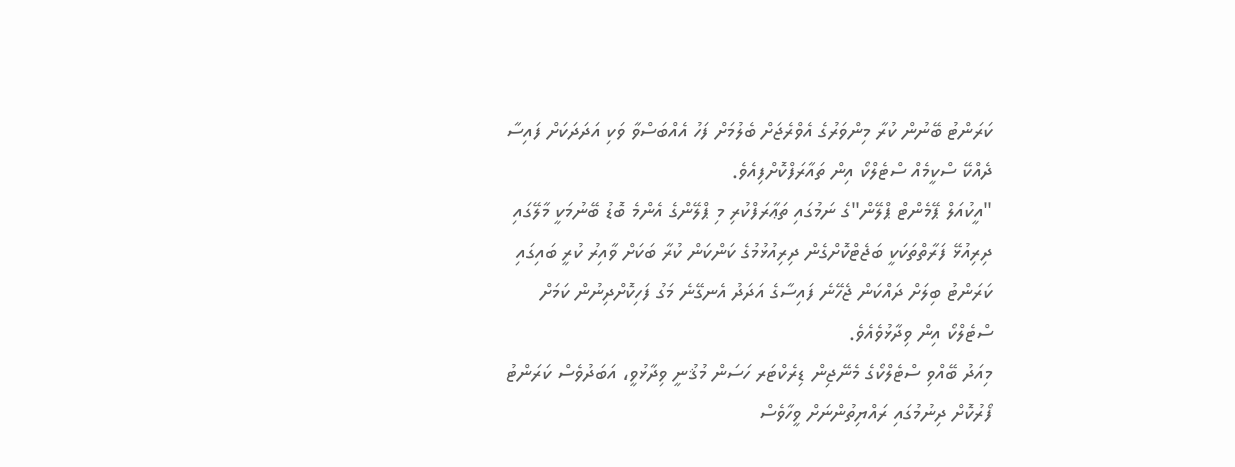ކަރަންޓު ބޭނުން ކުރާ މިންވަރުގެ އެވްރެޖަށް ބެލުމަށް ފަހު އެއްބަސްވާ ވަކި އަދަދަކަށް ފައިސާ ދެއްކޭ ސްކީމެއް ސްޓެލްކޯ އިން ތައާރަފްކޮށްފިއެވެ.
"އީކުއަލް ޕޭމެންޓް ޕްލޭން"ގެ ނަމުގައި ތަޢާރަފްކުރި މި ޕްލޭންގެ އެންމެ ބޮޑު ބޭނުމަކީ މާލޭގައި ދިރިއުޅޭ ފަރާތްތަކަކީ ބަޖެޓްކޮށްގެން ދިރިއުޅުމުގެ ކަންކަން ކުރާ ބަކަށް ވާއިރު ކުރީ ބައިގައި ކަރަންޓު ބިލަށް ދައްކަން ޖެހޭނެ ފައިސާގެ އަދަދު އެނގޭނެ މަގު ފަހިކޮށްދިނުން ކަމަށް ސްޓެލްކޯ އިން ވިދާޅުވެއެވެ.
މިއަދު ބޭއްވި ސްޓެލްކޯގެ މެނޭޖިން ޑިރެކްޓަރ ހަސަން މުޤުނީ ވިދާޅުވީ، އަބަދުވެސް ކަރަންޓު ފޯރުކޮށް ދިނުމުގައި ރައްޔިތުންނަށް ވީހާވެސް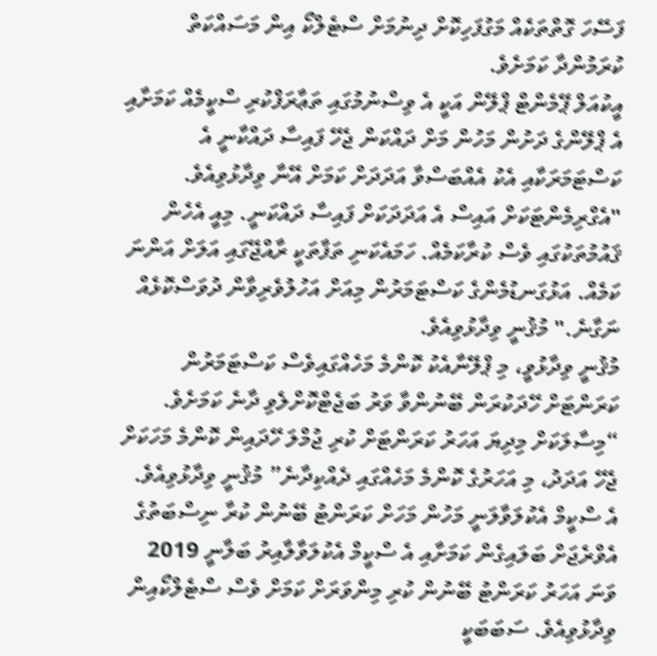ފަސޭހަ ގޮތްތަކެއް މަގުފަހިކޮށް ދިނުމަށް ސްޓެލްކޯ އިން މަސައްކަތް ކުރަމުންދާ ކަމަށެވެ.
އީކުއަލް ޕޭމެންޓް ޕްލޭން އަކީ އެ ވިސްނުމުގައި ތަޢާރަފްކުރި ސްކީމެއް ކަމަށާއި އެ ޕްލޭންގެ ދަށުން މަހުން މަށް ދައްކަން ޖެހޭ ފައިސާ ދައްކާނީ އެ ކަސްޓަމަރަކާއި އެކު އެއްބަސްވާ އަދަދަށް ކަމަށް އޭނާ ވިދާޅުވިއެވެ.
"އެގްރިމެންޓަކަށް އައިސް އެ އަދަދަކަށް ފައިސާ ދައްކަނީ. މިއީ އެހެން ޤައުމުތަކުގައި ވެސް ކުރާކަމެއް. ހަމައެކަނި ތަފާތަކީ ރާއްޖޭގައި އަލަށް އަންނަ ކަމެއް. އަޅުގަނޑުމެންގެ ކަސްޓަމަރުން މިއަށް އަހުލުވެރިވާން ދުވަސްކޮޅެއް ނަގާނެ." މުޤުނީ ވިދާޅުވިއެވެ.
މުޤުނީ ވިދާޅުވީ، މި ޕްލޭނާއެކު ކޮންމެ މަހެއްގައިވެސް ކަސްޓަމަރުން ކަރަންޓަށް ހޭދަކުރަން ބޭނުންވާ ވަރު ބަޖެޓްކޮށްލެވި ދާނެ ކަމަށެވެ.
“މިސާލަކަށް މިދިޔަ އަހަރު ކަރަންޓަށް ކުރި ޖުމްލަ ހޭދައިން ކޮންމެ މަހަކަށް ޖެހޭ އަދަދު، މި އަހަރުގެ ކޮންމެ މަހެއްގައި ދެއްކިދާނެ” މުޤުނީ ވިދާޅުވިއެވެ.
އެ ސްކީމް އެކުލަވާލަނީ މަހުން މަހަށް ކަރަންޓު ބޭނުން ކުރާ ނިސްބަތުގެ އެވްރެޖަށް ބަލައިގެން ކަމަށާއި އެ ސްކީމް އެކުލަވާލާއިރު ބަލާނީ 2019 ވަނަ އަހަރު ކަރަންޓު ބޭނުން ކުރި މިންވަރަށް ކަމަށް ވެސް ސްޓެލްކޯއިން ވިދާޅުވިއެވެ. ސަބަބަކީ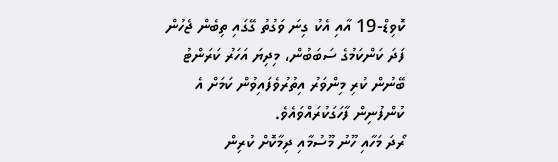ކޮވިޑް-19 އާއި އެކު ގިނަ ވަގުތު ގޭގައި ތިބެން ޖެހުން ފަދަ ކަންކަމުގެ ސަބަބުން، މިދިޔަ އަހަރު ކަރަންޓު ބޭނުން ކުރި މިންވަރު އިތުރުވެފައިވުން ކަމަށް އެ ކުންފުނިން ފާހަގަކުރައްވައެވެ.
ރޯދަ މަހާއި ހޫނު މޫސުމާއި ދިމާކޮށް ކުރިން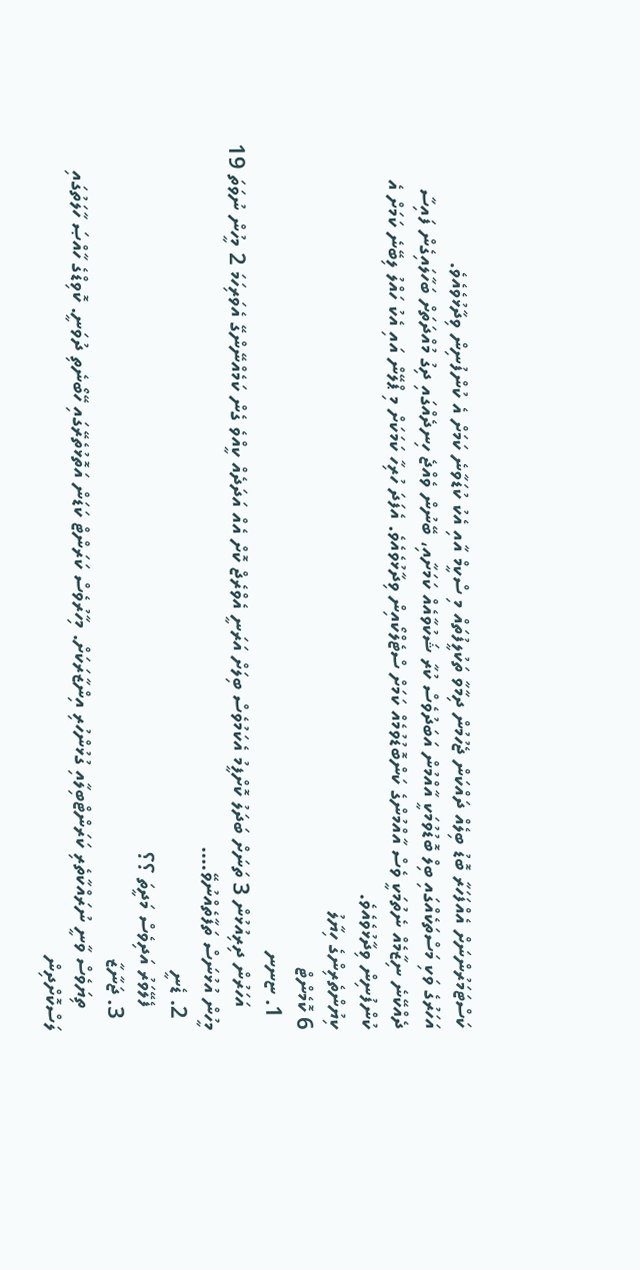ކަސްޓަމަރުންނަށް އެއްފަހަރާ ބޮޑު ބިލެއް ދައްކަން ޖެހުމުން ދިމާވާ ތަކުލީފުތައް މި ސްކީމް އާއި އެކު ކުޑަވާނެ ކަމަށް އެ ކުންފުނިން ވިދާޅުވެއެވެ.
އަހަރުގެ ވަކި މަސްތަކެއްގައި ބިލް ބޮޑުވުމަކީ އާއްމުން އަބަދުވެސް ކުރާ ޝަކުވާއެއް ކަމަށާއި، ބޭނުން ވެއްޖެ ހިނދެއްގައި ދިގު މުއްދަތަށް ބަހާލައިގެން ފައިސާ ދެއްކޭނެ ނިޒާމެއް ނެތުމަކީ ވެސް އާއްމުންގެ ކަންބޮޑުވުމެއް ކަމަށް ސްޓެލްކޯއިން ވިދާޅުވެއެވެ. އެފަދަ ހުރިހާ ކަމަކަށް މި ޕްލޭން އައި އެކު ހައްލު ލިބޭނެ ކަމަށް އެ ކުންފުނިން ވިދާޅުވެއެވެ.
ކިޔުންތެރިންގެ ހިޔާލު
6 ކޮމެންޓް
  1. ޏނނ
    އަހަރުން ދިރިއުޅުން 3 ތަނަށް ބަދަލު ކޮށްފީމު އެކަމުވެސް ބިލަށް އަރަނީ އެވްރެޖް ކޮށް އެއް އަދަދެއް ކީއްވެ ގެން ކަމެއްނޭންގޭ އެވަރިހަމަ 2 މީހުން ނުވަތަ 19 މީހުން އުޅުނަސް ތަފާތެއްނުވޭ....
  2. ޑެނީ
    ފެލޭވަރު އަދިވެސް މަދީތަ ؟؟
  3. ޖަނާޒާ
    ތިޔަވެސް ވާނީ ނުރައްކާތެރި ކަރަންޓްބިލާއި ގުޅުންހުރި އިންޒާރަކަށް. މިހާރުވެސް ކަރަންޓް ކަޑަން އަތޮޅުތެރޭގައި ހޭބޯނެތި ދުވަނީ. ކޮވިޑްގެ ހާއްޞަ ހާލަތުގައި ލަސްކޮށްދިން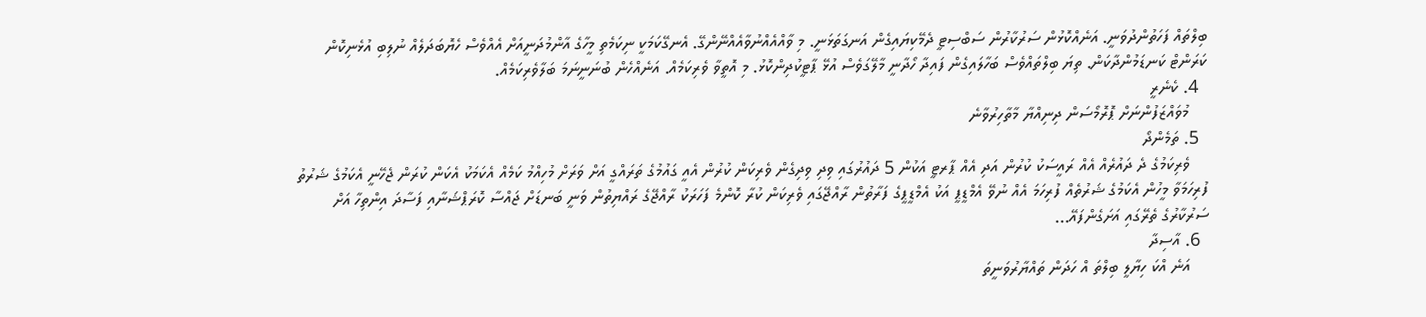ބިލްތައް ފަހަތުންދުވަނީ. އަނެއްކޮޅުން ސަރުކާރުން ސަބްސިޓީ ދެމޭކިޔައިގެން އަނގަތަޅަނީ. މި ވާއްއެއްނުވާއެއްނޭންގޭ. އެނގޭކަމަކީ ނިކަމެތި މީހާގެ އާންމުދަނީއަށް އެއްވެސް ހެޔޮބަދަލެއް ނުލިބި އުޅެނިކޮން ކަރަންޓް ކަނޑަމުންދާކަން. ތިޔަ ބިލްތައްވެސް ބަހާލައިގެން ފައިދާ ހޯދާނީ މާލޭގަވެސް އުޅޭ ޕާޓީކުދިންކޮޅު. މި އޮތީވާ ވެރިކަމެއް. އަނެއްހެން ބުނަނީނަމަ ބަލާވެރިކަމެއް.
  4. ކެނެރީ
    މުވައްޒަފުންނަށް ޕޮރޮމޯސަން ދިނިއްޔާ މާތާހިރުވާނެ
  5. ތަމެންދޯ
    ވެރިކަމުގެ ދެ ދައުރެއް އެއް ރައީސަކު ކުރުން އަދި އެއް ޕާރޓީ އަކުން 5 ދައުރުގައި ވިދި ވިދިގެން ވެރިކަން ކުރުން އެއީ ގައުމުގެ ތަރައްގީ އަށް ވަރަށް މުހިއްމު ކަމެއް އެކަމަކު އެކަން ކުރަން ޖެހޭނީ އެކަމުގެ ޝަރުތު ފުރިހަމަވާ މީހުން އެކަމުގެ ޝަރުތެއް ފުރިހަމަ އެއް ނުވޭ އެމްޑީޕީ އަކު އެމްޑީޕީގެ ފަރާތުން ރާއްޖޭގައި ވެރިކަން ކުރާ ކޮންމެ ފަހަރަކު ރާއްޖޭގެ ރައްޔިތުން ވަނީ ބަނޑަށް ޖައްސާ ކޮރަޕްޝަނާއި ފަސާދަ އިންތިހާ އަށް ސަރުކާރުގެ ތެރޭގައި އަށަގެންފައޭ...
  6. އާސިދާ
    އަނެ އްކަ ހިޔާލީ ބިލްތަ އް ހަދަން ތައްޔާރުވަނީތަ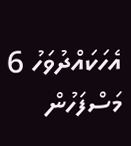އެހަކައްދުވަހު 6 މަސްފަހުން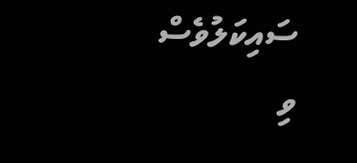ސައިކަލުވެސް ވި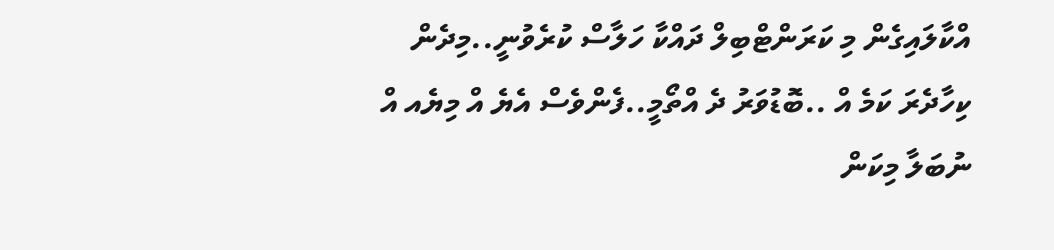އްކާލައިގެން މި ކަރަންޓްބިލް ދައްކާ ހަލާސް ކުރެވުނީ..މިދެން ކިހާދެރަ ކަމެ އް ..ބޮޑުވަރު ދެ އްތޯމީ..ފެންވެސް އެޔެ އް މިޔެއ އް ނުބަލާ މިކަން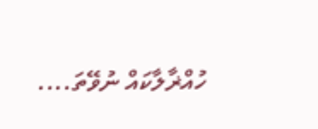ހުއްޜާލާކައް ނުވޭތަ....